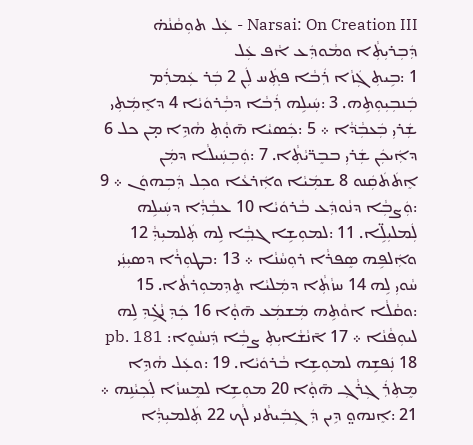Narsai: On Creation III - ܥܲܠ ܬܘܼܩܵܢܵܗ̇ ܕܲܒܼܪܝܼܬܼܵܐ ܘܡܵܘܕܲܥ ܐܵܦ ܥܲܠ
1 :ܒܹܝܬܼ ܓܲܙܵܐ ܪܲܒܵܐ ܦܬ݂ܲܚ ܠܲܢ 2 ܒܲܪ ܥܲܡܪܲܡ ܒܲܢܒܼܝܼܘܼܬܹܗ. 3 :ܚܲܝܠܹܗ ܪܲܒܵܐ ܕܒܼܵܪܘܿܝܵܐ 4 ܕܐܸܡܲܬܼܝ ܫܲܪܝܼ ܒܲܥܒܼܵܕܵ݁ܐ ܀ 5 :ܟܲܣܝܵܐ ܗ̄ܘ̣ܵܬܼ ܗܵܕܹܐ ܡ̣ܢ ܟܠ 6 ܕܐܲܝܟܲܢ ܫܲܪܝܼ ܒܒܸܪ̈ܝܵܬܼܵܐ. 7 :ܘܲܒܼܚܲܝܠܵܐ ܕܡܲܢ ܐܸܬܿܬܿܩܲܢܘ 8 ܫܡܲܝܵܐ ܘܐܲܪܥܵܐ ܘܟܼܠ ܕܲܒܼܗܘܿܢ ܀ 9 :ܘܲܨܒܼܵܐ ܕܢܵܘܕܲܥ ܒܵܪܘܿܝܵܐ 10 ܥܒܼܵܕܼܵܐ ܕܚܲܝܠܹܗ ܠܲܡܠܝܼܠܹ̈ܐ. 11 :ܠܡܘܼܫܹܐ ܓܒܼ݂ܵܐ ܠܹܗ ܬܲܠܡܝܼܕܼܵ 12 ܘܐܲܠܦܹܗ ܣܸܦܪܵܐ ܪܘܼܚܵܢܵܐ ܀ 13 :ܒܛܘܼܪܵܐ ܕܣܝܼܢܲܝ ܚܵܘܝܼ ܠܹܗ 14 ܚܙܵܬܼܵܐ ܕܡܲܠܝܵܐ ܬܸܕܼܡܘܼܪܬܵܐ. 15 :ܘܩܵܠܵܐ ܐܘܵܬܹܗ ܡܲܫܡܲܥ ܗ̄ܘ̣ܵܐ 16 ܟܲܕܼ ܢܵܓܹ̇ܕܼ ܠܹܗ ܠܝܘܼܦܵܢܵܐ ܀ 17 ܐ̄ܢܵܫܵܐܝܼܬܼ ܨܒܼܵܐ ܕܲܢܚܵܘܸܐ: pb. 181 18 ܢܲܦܫܹܗ ܠܡܘܼܫܹܐ ܒܵܪܘܿܝܵܐ. 19 :ܘܥܲܠ ܗܵܕܹܐ ܡܸܬܼܪܲܓܼܪܵܓܼ ܗ̄ܘ̣ܵܐ 20 ܡܘܼܫܹܐ ܠܡܸܚܙܵܐ ܠܲܟܼܝܵܢܹܗ ܀ 21 :ܐܸܢܗܘ̤ ܕܹܝܢ ܕܲܓܼܒܲܝܬܵܢܝ ܠܵܟ 22 ܬܲܠܡܝܼܕܼܵܐ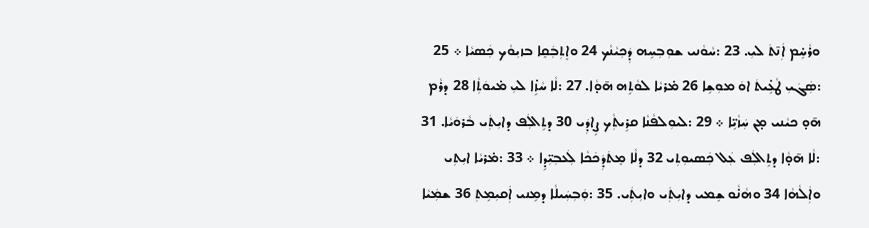ܘܪܵܚܹ̇ܡ ܐܲܢ̄ܬܿ ܠܝܼ. 23 :ܚܵܘܵܢܝ ܫܘܼܒܼܚܹܗ ܕܲܟܼܝܵܢܵܟ 24 ܘܐܸܬܼܒܲܩܸܐ ܒܙܝܼܘܵܟ ܟܲܣܝܵܐ ܀ 25 :ܣܲܓܿܝܼ ܛܵܥܹ̇ܝܬܿ ܐܘܿ ܡܘܼܫܹܐ 26 ܡ̇ܪܝܵܐ ܠܘܵܬܹܗ ܗ̄ܘ̣ܵܐ. 27 :ܠܵܐ ܚܵܙܹ̇ܐ ܠܝܼ ܡ̇ܝܘܿܬܼܵܐ 28 ܕܪܵܡ ܗ̄ܘ̣ ܟܝܵܢܝ ܡ̣ܢ ܚܲܙܵܝܹ̈ܐ ܀ 29 :ܠܝܘܼܠܦܵܢܵܐ ܩܪܹܝܬܼܵܟ ܨܹܐܕܲܝ 30 ܕܬܹܐܠܲܦ ܕܐܝܼܬܲܝ ܒܵܪܘܿܝܵܐ. 31 :ܠܵܐ ܗ̄ܘ̣ܵܐ ܕܬܹܐܠܲܦ ܥܲܠ ܟܲܣܝܘܼܬܼܝ 32 ܕܠܵܐ ܡܸܬܿܕܲܟܿܟܵܐ ܠܲܥܒܼܝܼ̈ܕܹܐ ܀ 33 :ܡ̇ܪܝܵܐ ܐܝܼܬܼܝ ܘܐܲܠܵܗܵܐ 34 ܘܗܵܢ̇ܵܘ ܫܹܡܝ ܕܐܝܼܬܲܝ ܘܐܝܼܬܲܝ. 35 :ܘܲܒܼܚܲܝܠܵܐ ܕܡܹܢܝ ܐܲܩܝܼܡܹܬܼ 36 ܫܡܲܝܵܐ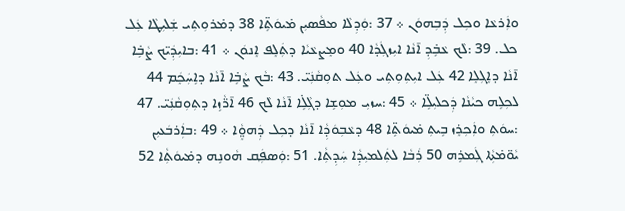ܘܐܲܪܥܵܐ ܘܟܼܠ ܕܲܒܼܗܘܿܢ ܀ 37 :ܘܲܕܼܠܵܐ ܡܦܵܣܝܼܢ ܡ̇ܝܘܿܬܹ̈ܐ 38 ܕܡ̇ܪܘܼܬܼܝ ܫܲܠܝܼܛܵܐ ܥܲܠ ܟܠ. 39 :ܠܵܟ ܥܵܒܹ̇ܕܼ ܐ̄ܢܵܐ ܐܝܼܙܓܲܕܵܐ 40 ܘܡܸܨܥܵܝܵܐ ܕܬܲܠܸܦ ܐܸܢܘܿܢ ܀ 41 :ܒܐܝܼܕܲܝ̈ܟ ܨܵܒܹ̇ܐ ܐ̄ܢܵܐ ܕܐܸܓܼܠܸܐ 42 ܥܲܠ ܐܝܼܬܼܘܼܬܼܝ ܘܥܲܠ ܬܘܼܩܵܢܲܝ̈. 43 :ܒܵܟ ܨܵܒܹ̇ܐ ܐ̄ܢܵܐ ܕܐܹܚܲܟܸܿܡ 44 ܠܟܼܠܹܗ ܟܝܵܢܵܐ ܕܲܟܠܝܼܠܹ̈ܐ ܀ 45 :ܚܙܝܼ ܡܘܼܫܹܐ ܕܓܼܵܠܹ̇ܐ ܐ̄ܢܵܐ ܠܵܟ 46 ܐ̄ܪ̈ܵܙܹܐ ܕܬܼܘܼܩܵܢܲܝ̈. 47 :ܚܘܿܬܼ ܘܐܲܟܼܪܸܙ ܒܹܝܬܼ ܡ̇ܝܘܿܬܹ̈ܐ 48 ܕܥܵܒܼܘܿܕܼܵܐ ܐ̄ܢܵܐ ܕܟܼܠ ܕܲܗܘ̤ܸܵܐ ܀ 49 :ܒܐܲܪܒܿܥܝܼܢ ܝܵܘ̈ܡ̇ܬܼܵܐ ܓܲܡܪܹܗ 50 ܪܲܒܵܐ ܠܬܲܠܡܝܼܕܼܵܐ ܚܲܕܼܬܼܵܐ. 51 :ܘܲܣܦ݂ܲܩ ܗܵܘܢܹܗ ܕܡ̇ܝܘܿܬܼܵܐ 52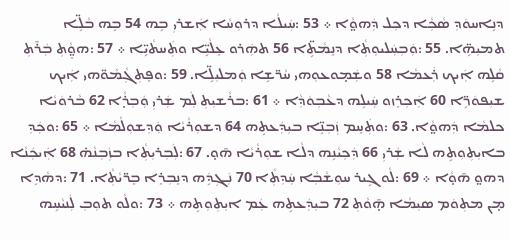ܕܢܹܐܚܘܿܕܼ ܣܵܟܼܵܐ ܕܟܼܠ ܕܲܗܘ̤ܵܐ ܀ 53 :ܚܲܝܠܵܐ ܕܪܘܼܚܵܐ ܐܲܫܪܝܼ ܒܹܗ 54 ܒܹܗ ܒܵܠܹ̈ܐ ܬܡܝܼܗܹ̈ܐ. 55 :ܘܲܒܼܚܲܠܝܘܼܬܼܵܐ ܕܢܸܡܵܬܹ̈ܐ 56 ܬܗܲܪܘ ܥܸܠܵܝܹ̈ܐ ܘܬܲܚܬܵܝܹ̈ܐ ܀ 57 :ܗܘ̤ܸܵܬܼ ܒܲܪ̄ܬܼ ܩܵܠܹܗ ܐܲܝܟ ܪܲܥܡܵܐ 58 ܘܫܲܡ̣ܘܥܘܼܗܝ ܚܵܪ̈ܫܹܐ ܘܲܡܠܝܼܠܹ̈ܐ. 59 :ܘܦܸܬܼܓܼܵܡܵܘ̈ܗܝ ܐܲܝܟ ܫܝܼܦܘܿܪܹ̈ܐ 60 ܐܲܟܼܪܸܙܘ ܚܲܝܠܹܗ ܕܥܵܒܼܘܿܕܼܵܐ ܀ 61 :ܒܪܵܫܝܼܬܼ ܠܲܡ ܫܲܪܝܼ ܘܲܒܼܪ̣ܵܐ 62 ܒܵܪܘܿܝܵܐ ܟܠܡܵܐ ܕܲܗܘ̤ܵܐ. 63 :ܘܬܲܚܸܡ ܙܲܒܼܢܹ̈ܐ ܒܝܼܕܲܥܬܹܗ 64 ܕܫܘܼܪܵܝܵܐ ܘܲܕܼܫܘܼܠܵܡܵܐ ܀ 65 :ܘܟܲܕܼ ܒܐܝܼܬܼܘܼܬܹܗ ܠܵܐ ܫܲܪܝܼ 66 ܕܲܟܼܝܵܢܹܗ ܕܠܵܐ ܫܘܼܪܵܝܵܐ ܗ̄ܘ̣. 67 :ܠܲܒܼܪܝܼܬܼܵܐ ܒܙܲܒܼܢܵܗ̇ 68 ܐܲܝܟܲܢܵܐ ܕܗܘ̤ ܗ̄ܘ̣ܵܐ ܀ 69 :ܠܵܘ ܓܹܝܪ ܚܘܼܫܵܒܼܵܐ ܚܲܕܼܬܼܵܐ 70 ܢܲܓܼܕܹܿܗ ܕܢܸܒܼܪܸܐ ܒܸܪ̈ܝܵܬܼܵܐ. 71 :ܕܗܵܕܹܐ ܡ̣ܢ ܡܬܼܘܿܡ ܣܝܼܡܵܐ ܗ̣̄ܘܵܬܼ 72 ܒܝܼܕܲܥܬܹܗ ܥܲܡ ܐܝܼܬܼܘܼܬܹܗ ܀ 73 :ܘܠܵܘ ܬܘܼܒܼ ܠܲܢܝܵܚܹܗ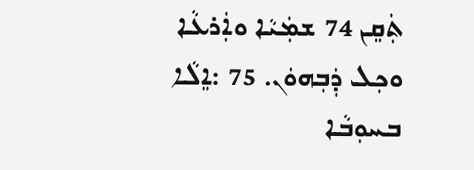ܬܲܩܸܢ 74 ܫܡܲܝܵܐ ܘܐܲܪܥܵܐ ܘܟܼܠ ܕܲܒܼܗܘܿܢ. 75 :ܐܸܠܵܐ ܒܚܘܼܒܵܐ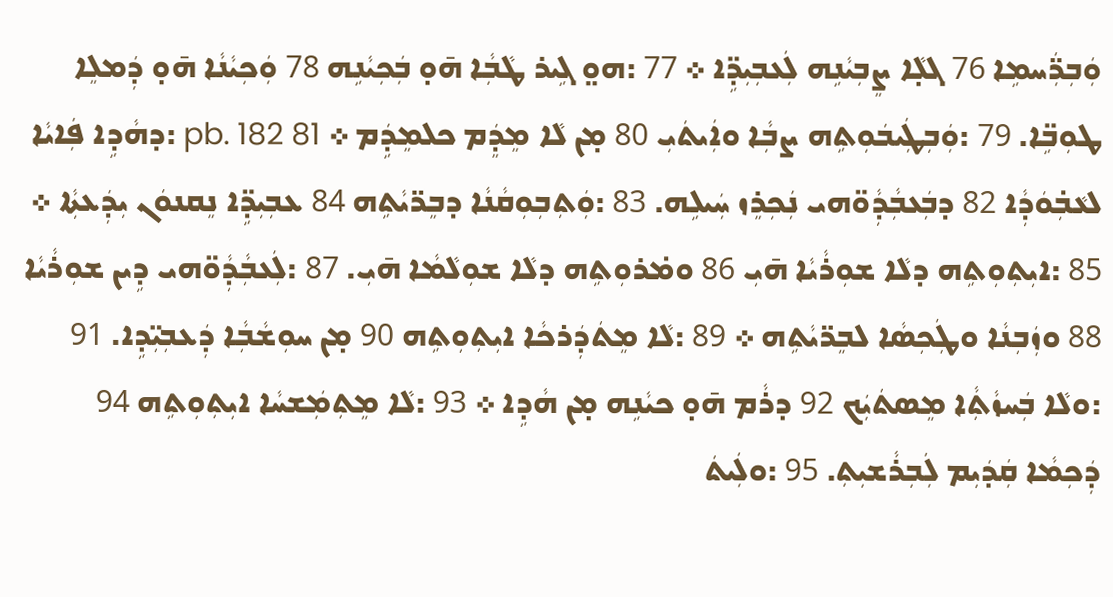ܘܲܒܼܪ̈ܲܚܡܹܐ 76 ܓܠ̣ܵܐ ܨܸܒܼܝܵܢܹܗ ܠܲܥܒܼܝܼܕܹ̈ܐ ܀ 77 :ܗܘ̤ ܓܹܝܪ ܛܵܒܼܵܐ ܗ̄ܘ̣ ܒܲܟܼܝܵܢܹܗ 78 ܘܲܟܼܝܵܢܵܐ ܗ̄ܘ̣ ܕܲܡܠܸܐ ܛܘܼܒܹ̈ܐ. 79 :ܘܲܒܼܛܲܝܒܿܘܼܬܹܗ ܨܒܼܵܐ ܘܐܲܝܬܿܝܼ 80 ܡ̣ܢ ܠܵܐ ܡܸܕܸܿܡ ܟܠܡܸܕܹܿܡ ܀ pb. 182 81 :ܕܗܵܕܹܐ ܦܲܐܝܵܐ ܠܥܵܒܼ̇ܘܿܕܼܵܐ 82 ܕܒܲܥܒܼܵܕܼܵܘ̈ܗܝ ܢܲܟܼܪܸܙ ܚܲܝܠܹܗ. 83 :ܘܲܬܼܒܼܘܼܩܵܢܵܐ ܕܒܸܪ̈ܝܵܬܹܗ 84 ܥܒܼܝܼܕܹ̈ܐ ܢܸܩܢܘܿܢ ܝܼܕܲܥܬܼܵܐ ܀ 85 :ܐܝܼܬܼܘܼܬܹܗ ܕܠܵܐ ܫܘܼܪܵܝܵܐ ܗ̄ܝܼ 86 ܘܡ̇ܪܘܼܬܹܗ ܕܠܵܐ ܫܘܼܠܵܡܵܐ ܗ̄ܝܼ. 87 :ܠܲܥܒܼܵܕܼܵܘ̈ܗܝ ܕܹܝܢ ܫܘܼܪܵܝܵܐ 88 ܘܙܲܒܼܢܵܐ ܘܛܲܟܼܣܵܐ ܠܒܸܪ̈ܝܵܬܹܗ ܀ 89 :ܠܵܐ ܡܸܬܿܕܲܪܟܵܐ ܐܝܼܬܼܘܼܬܹܗ 90 ܡ̣ܢ ܚܘܼܫܵܒܼܵܐ ܕܲܥܒܼܝܼ̈ܕܹܐ. 91 :ܘܠܵܐ ܒܲܚܙܵܬܼܵܐ ܡܸܣܬܿܝܲܟ 92 ܕܪܵܡ ܗ̄ܘ̣ ܟܝܵܢܹܗ ܡ̣ܢ ܗܵܕܹܐ ܀ 93 :ܠܵܐ ܡܸܬܼܡܲܫܚܵܐ ܐܝܼܬܼܘܼܬܹܗ 94 ܕܲܟܼܡܵܐ ܩܲܕܿܝܼܡ ܠܲܒܼܪܵܫܝܼܬܼ. 95 :ܘܠܲܝܬܿ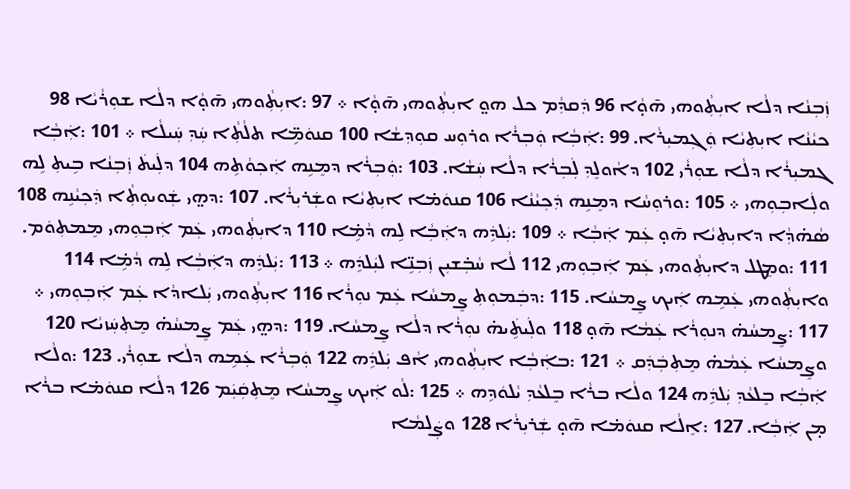ܙܲܒܼܢܵܐ ܕܠܵܐ ܐܝܼܬܼܵܘܗܝ ܗ̄ܘ̣ܵܐ 96 ܕܲܩܕܼܵܡ ܟܠ ܗܘ̤ ܐܝܼܬܼܵܘܗܝ ܗ̄ܘ̣ܵܐ ܀ 97 :ܐܝܼܬܼܵܘܗܝ ܗ̄ܘ̣ܵܐ ܕܠܵܐ ܫܘܼܪܵܝܵܐ 98 ܟܝܵܢܵܐ ܐܝܼܬܼܝܵܐ ܘܲܓܼܡܝܼܪܵܐ. 99 :ܐܲܒܼܵܐ ܘܲܒܼܪܵܐ ܘܪܘܼܚ ܩܘܼܕܼܫܵܐ 100 ܩܢܘܿܡܹ̈ܐ ܬܠܵܬܼܵܐ ܚܲܕܼ ܚܲܝܠܵܐ ܀ 101 :ܐܲܒܼܵܐ ܓܡܝܼܪܵܐ ܕܠܵܐ ܫܘܼܪܵܝ 102 ܕܐܵܘܠܸܕܼ ܠܲܒܼܪܵܐ ܕܠܵܐ ܚܲܫܵܐ. 103 :ܘܲܒܼܪܵܐ ܕܡܸܢܹܗ ܐܲܟܼܘܵܬܹܗ 104 ܕܠܲܝܬܿ ܙܲܒܼܢܵܐ ܒܹܝܬܼ ܠܹܗ ܘܠܲܐܒܼܘܼܗܝ ܀ 105 :ܘܪܘܼܚܵܐ ܕܡܸܢܹܗ ܕܲܟܼܝܵܢܵܐ 106 ܩܢܘܿܡ̇ܐ ܐܝܼܬܼܝܵܐ ܘܫܲܪܝܼܪܵܐ. 107 :ܕܗ̤ܝ ܫܲܘܝܘܼܬܼܵܐ ܕܲܟܼܝܵܢܹܗ 108 ܣܵܗ̇ܕܼܵܐ ܕܐܝܼܬܼܝܵܐ ܗ̄ܘ̣ ܥܲܡ ܐܲܒܼܵܐ ܀ 109 :ܝܲܠܕܹܿܗ ܕܐܲܒܼܵܐ ܠܹܗ ܕܵܡܹ̇ܐ 110 ܕܐܝܼܬܼܵܘܗܝ ܥܲܡ ܐܲܒܼܘܼܗܝ ܡܸܡܬܼܘܿܡ. 111 :ܘܡܸܛܠ ܕܐܝܼܬܼܵܘܗܝ ܥܲܡ ܐܲܒܼܘܼܗܝ 112 ܠܵܐ ܚܵܒܼ̇ܫܝܼܢ ܙܲܒܼܢܹ̈ܐ ܠܝܲܠܕܹܿܗ ܀ 113 :ܝܲܠܕܹܿܗ ܕܐܲܒܼܵܐ ܠܹܗ ܕܵܡܹ̇ܐ 114 ܘܐܝܼܬܼܵܘܗܝ ܥܲܡܹܗ ܐܲܝܟ ܨܸܡܚܵܐ. 115 :ܕܒܲܡܘܼܬܼ ܨܸܡܚܵܐ ܥܲܡ ܢܘܼܪܵܐ 116 ܐܝܼܬܼܵܘܗܝ ܝܲܠܐܕܵܐ ܥܲܡ ܐܲܒܼܘܼܗܝ ܀ 117 :ܨܸܡܚܵܗ̇ ܕܢܘܼܪܵܐ ܥܲܡܵܐ ܗ̄ܘ̣ 118 ܘܠܲܝܬܹܿܝܗ̇ ܢܘܼܪܵܐ ܕܠܵܐ ܨܸܡܚܵܐ. 119 :ܕܗ̤ܝ ܥܲܡ ܨܸܡܚܵܗ̇ ܡܸܬܼܚܲܙܝܵܐ 120 ܘܨܸܡܚܵܐ ܥܲܡܵܗ̇ ܡܸܬܼܒܲܕܲܩ ܀ 121 :ܒܐܲܒܼܵܐ ܐܝܼܬܼܵܘܗܝ ܐܵܦ ܝܲܠܕܹܿܗ 122 ܘܲܒܼܪܵܐ ܥܲܡܹܗ ܕܠܵܐ ܫܘܼܪܵܝ. 123 :ܘܠܵܐ ܐܲܒܼܵܐ ܒܸܠܥܵܕܼ ܝܲܠܕܹܿܗ 124 ܘܠܵܐ ܒܪܵܐ ܒܸܠܥܵܕܼ ܝܵܠܘܿܕܹܗ ܀ 125 :ܠܵܘ ܐܲܝܟ ܨܸܡܚܵܐ ܡܸܬܼܩܲܝܲܡ 126 ܕܠܵܐ ܩܢܘܿܡ̇ܐ ܒܪܵܐ ܡ̣ܢ ܐܲܒܼܵܐ. 127 :ܐܸܠܵܐ ܩܢܘܿܡ̇ܐ ܗ̄ܘ̣ ܫܲܪܝܼܪܵܐ 128 ܘܨܲܠܡܵܐ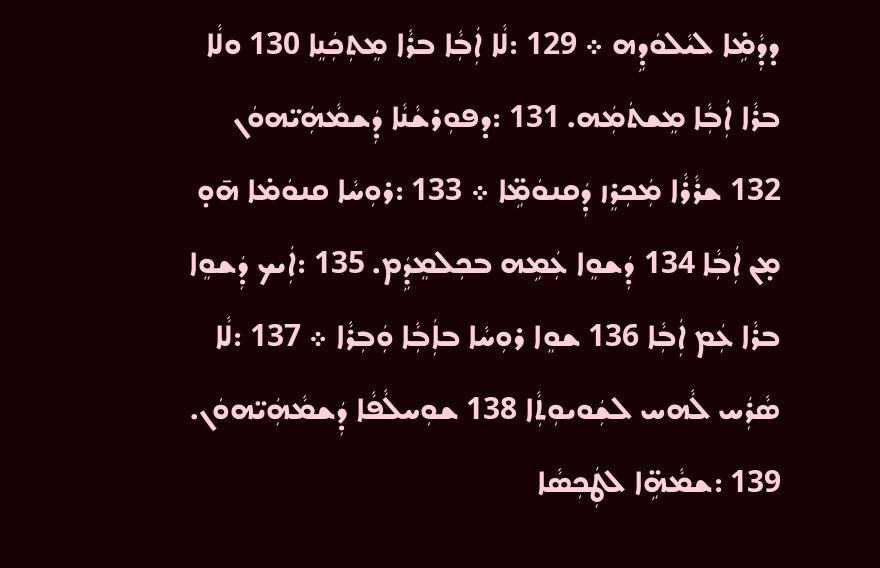ܕܕܼܵܡܹ̇ܐ ܠܝܵܠܘܿܕܹܗ ܀ 129 :ܠܵܐ ܐܲܒܼܵܐ ܒܪܵܐ ܡܸܬܼܟܲܢܸܐ 130 ܘܠܵܐ ܒܪܵܐ ܐܲܒܼܵܐ ܡܸܫܬܿܡܲܗ. 131 :ܕܦܘܼܪܫܵܢܵܐ ܕܲܫܡܵܗܲܝ̈ܗܘܿܢ 132 ܫܪܵܪܵܐ ܡܲܟܼܪܸܙ ܕܲܩܢܘܿܡܹ̈ܐ ܀ 133 :ܪܘܼܚܵܐ ܩܢܘܿܡ̇ܐ ܗ̄ܘ̣ ܡ̣ܢ ܐܲܒܼܵܐ 134 ܕܲܫܘܸܐ ܥܲܡܹܗ ܒܟܼܠܡܸܕܹܿܡ. 135 :ܐܲܝܟ ܕܲܫܘܸܐ ܒܪܵܐ ܥܲܡ ܐܲܒܼܵܐ 136 ܫܘܸܐ ܪܘܼܚܵܐ ܒܐܲܒܼܵܐ ܘܲܒܼܪܵܐ ܀ 137 :ܠܵܐ ܣܵܪܲܚ ܠܵܗܚ ܠܫܲܘܝܘܼܬܼܵܐ 138 ܫܘܼܚܠܵܦܵܐ ܕܲܫܡܵܗܲܝ̈ܗܘܿܢ. 139 :ܫܡܵܗܹ̈ܐ ܠܛܲܟܼܣܵܐ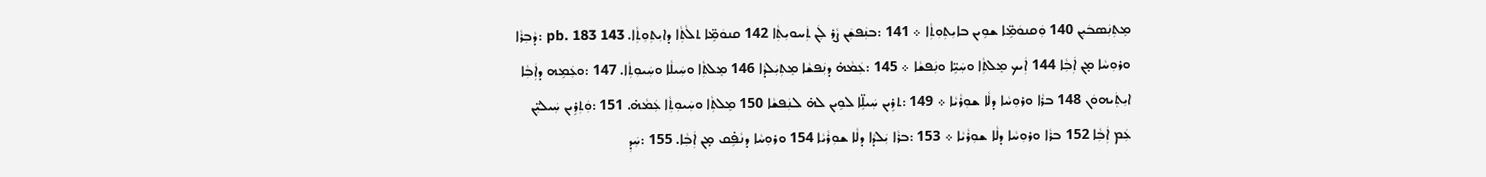ܡܸܬܼܢܲܣܒܿܝܼܢ 140 ܘܲܩܢܘܿܡܹ̈ܐ ܫܘܹܝܢ ܒܐܝܼܬܼܘܼܬܼܵܐ ܀ 141 :ܒܢܲܦܫܲܢ ܨܵܪ ܠܲܢ ܬܲܚܘܝܼܬܼܵܐ 142 ܩܢܘܿܡܹ̈ܐ ܬܠܵܬܼܵܐ ܕܐܝܼܬܼܘܼܬܼܵܐ. pb. 183 143 :ܕܵܒܼܪܵܐ ܘܪܘܼܚܵܐ ܡ̣ܢ ܐܲܒܼܵܐ 144 ܐܲܝܟ ܡܸܠܬܼܵܐ ܘܚܲܝܹ̈ܐ ܘܢܲܦܫܵܐ ܀ 145 :ܥܲܡܵܗ̇ ܕܢܲܦܫܵܐ ܡܸܬܼܝܲܠܕܵܐ 146 ܡܸܠܬܼܵܐ ܘܚܲܝܠܵܐ ܘܚܲܝܘܼܬܼܵܐ. 147 :ܘܥܲܡܹܗ ܕܐܲܒܼܵܐ ܐܝܼܬܲܝܗܘܿܢ 148 ܒܪܵܐ ܘܪܘܼܚܵܐ ܕܠܵܐ ܫܘܼܪܵܝܵܐ ܀ 149 :ܬܪܹܝܢ ܚܲܝܠܹ̈ܐ ܠܘܹܝܢ ܠܗ̇ ܠܢܲܦܫܵܐ 150 ܡܸܠܬܼܵܐ ܘܚܲܝܘܼܬܼܵܐ ܥܲܡܵܗ̇. 151 :ܘܲܬܼܪܹܝܢ ܚܲܝܠܝܼ̈ܢ ܥܲܡ ܐܲܒܼܵܐ 152 ܒܪܵܐ ܘܪܘܼܚܵܐ ܕܠܵܐ ܫܘܼܪܵܝܵܐ ܀ 153 :ܒܪܵܐ ܝܲܠܕܵܐ ܕܠܵܐ ܫܘܼܪܵܝܵܐ 154 ܘܪܘܼܚܵܐ ܕܢܵܦܹ̇ܩ ܡ̣ܢ ܐܲܒܼܵܐ. 155 :ܚܲܕܼ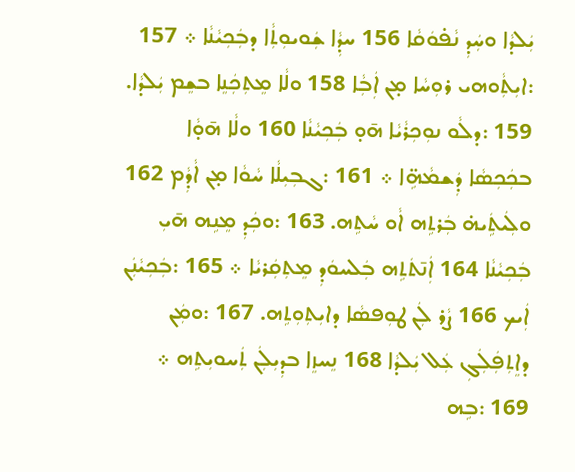ܝܲܠܕܵܐ ܘܚܲܕܼ ܢܵܦ̇ܘܿܩܵܐ 156 ܚܕܼܵܐ ܫܲܘܝܘܼܬܼܵܐ ܕܒܲܟܼܝܵܢܵܐ ܀ 157 :ܐܝܼܬܼܵܘܗܝ ܪܘܼܚܵܐ ܡ̣ܢ ܐܲܒܼܵܐ 158 ܘܠܵܐ ܡܸܬܼܟܲܢܸܐ ܒܫܸܡ ܝܲܠܕܵܐ. 159 :ܕܠܵܘ ܢܘܼܟܼܪܵܝܵܐ ܗ̄ܘ̣ ܒܲܟܼܝܵܢܵܐ 160 ܘܠܵܐ ܗ̄ܘ̣ܵܐ ܒܟܲܟܼܣܵܐ ܕܲܫܡܵܗܹ̈ܐ ܀ 161 :ܓܒܼܝܼܠܵܐ ܚܵܘܵܐ ܡ̣ܢ ܐܵܕܼܵܡ 162 ܘܠܲܝܬܹܿܝܗ̇ ܒܲܪܬܹܗ ܐܵܘ ܚܵܬܹܗ. 163 :ܘܟܲܕܼ ܡܸܢܹܗ ܗ̄ܝܼ ܒܲܟܼܝܵܢܵܐ 164 ܐܲܢ̄ܬܿܬܹܗ ܒܲܠܚܘܿܕܼ ܡܸܬܼܩܲܪܝܵܐ ܀ 165 :ܒܲܟܼܝܵܢܲܢ ܐܲܝܟ 166 ܨܵܪ ܠܲܢ ܛܘܼܦܣܵܐ ܕܐܝܼܬܼܘܼܬܹܗ. 167 :ܘܡܲܢ ܕܐܸܬܼܦܲܠܲܓܼ ܥܲܠ ܝܲܠܕܵܐ 168 ܢܸܚܙܸܐ ܒܕܼܝܼܠܲܢ ܬܲܚܘܝܼܬܹܗ ܀ 169 :ܒܹܗ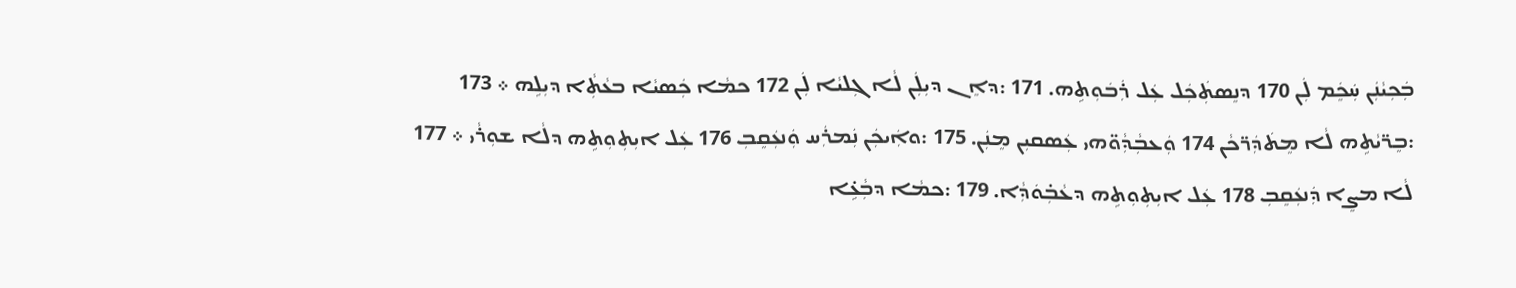ܒܲܟܼܝܵܢܲܢ ܚܲܟܸܿܡ ܠܲܢ 170 ܕܢܸܣܬܲܟܲܠ ܥܲܠ ܪܲܒܿܘܼܬܹܗ. 171 :ܕܐܸܢ ܕܝܼܠܲܢ ܠܵܐ ܓܼܠܝܵܐ ܠܲܢ 172 ܟܡܵܐ ܟܲܣܝܵܐ ܒܥܵܬܼܵܐ ܕܝܼܠܹܗ ܀ 173 :ܒܸܪ̈ܝܵܬܹܗ ܠܵܐ ܡܸܬܿܕܲܪ̈ܟܵܢ 174 ܘܲܥܒܼܵܕܼܵܘ̈ܗܝ ܥܲܣܩܝܼܢ ܡܸܢܲܢ. 175 :ܘܐܲܝܟܲܢ ܢܲܡܪܲܚ ܘܲܢܥܲܩܸܒܼ 176 ܥܲܠ ܐܝܼܬܼܘܼܬܹܗ ܕܠܵܐ ܫܘܼܪܵܝ ܀ 177 ܠܵܐ ܡܨܸܐ ܕܲܢܥܲܩܸܒܼ 178 ܥܲܠ ܐܝܼܬܼܘܼܬܹܗ ܕܥܵܒܼ̇ܘܿܕܼܵܐ. 179 :ܟܡܵܐ ܕܒܼܵܥܹ̇ܐ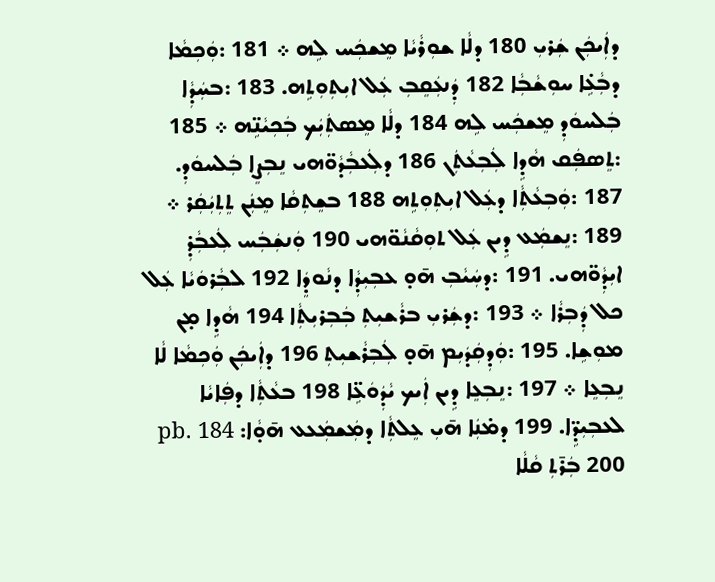ܕܐܲܝܟܲܢ ܫܲܪܝܼ 180 ܕܠܵܐ ܫܘܼܪܵܝܵܐ ܡܸܫܟܲܚ ܠܹܗ ܀ 181 :ܘܲܟܼܡܵܐ ܕܒܼܵܥܹ̇ܐ ܚܘܼܫܵܒܼܵܐ 182 ܕܲܢܥܲܩܸܒܼ ܥܲܠ ܐܝܼܬܼܘܼܬܹܗ. 183 :ܒܚܲܕܼܵܐ ܒܲܠܚܘܿܕܼ ܡܸܫܟܲܚ ܠܹܗ 184 ܕܠܵܐ ܡܸܣܬܲܝܲܟ ܒܲܟܼܝܵܢܹ̈ܗ ܀ 185 :ܬܸܣܦܲܩ ܗܵܕܹܐ ܠܲܒܼܥܵܬܲܢ 186 ܕܠܲܥܒܼܵܕܵܘ̈ܗܝ ܢܸܒܼܨܸܐ ܒܲܠܚܘܿܕܼ. 187 :ܘܲܒܼܥܵܬܼܵܐ ܕܥܲܠ ܐܝܼܬܼܘܼܬܹܗ 188 ܒܫܸܬܼܩܵܐ ܡܸܢܲܢ ܬܸܬܼܝܲܩܲܪ ܀ 189 :ܢܸܫܡܲܥ ܕܹܝܢ ܥܲܠ ܬܘܼܩܵܢܵܘ̈ܗܝ 190 ܘܲܢܫܲܒܲܚ ܠܲܥܒܼܵܕܼ̇ ܐܝܼܕܼܵܘ̈ܗܝ. 191 :ܕܚܲܝܵܒܼ ܗ̄ܘ̣ ܥܒܼܝܼܕܼܵܐ ܕܢܵܘܕܸܿܐ 192 ܠܒܼܵܪܘܿܝܵܐ ܥܲܠ ܟܠ ܕܲܒܼܪܵܐ ܀ 193 :ܕܫܲܪܝܼ ܒܪܵܫܝܼܬܼ ܒܲܒܼܪܝܼܬܼܵܐ 194 ܗܵܕܹܐ ܡ̣ܢ ܡܘܼܫܹܐ. 195 :ܘܲܕܼܩܲܕܿܝܼܡ ܗ̄ܘ̣ ܠܲܒܼܪܵܫܝܼܬܼ 196 ܕܐܲܝܟܲܢ ܘܲܟܼܡܵܐ ܠܵܐ ܢܸܒܼܥܸܐ ܀ 197 :ܢܸܒܼܥܸܐ ܕܹܝܢ ܐܲܝܟ ܝܵܕܲܘܿܥܹ̈ܐ 198 ܒܥܵܬܼܵܐ ܕܦܲܐܝܵܐ ܠܥܒܼܝܼܕܹ̈ܐ. 199 ܕܡ̇ܢܲܐ ܗ̄ܝܼ ܥܸܠܬܼܵܐ ܕܡܲܫܡܲܥܥ ܗ̄ܘ̣ܵܐ: pb. 184 200 ܒܲܪ̄ܬܼ ܩܵܠܵܐ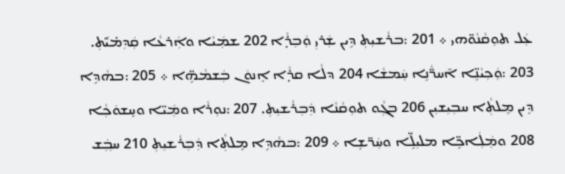ܥܲܠ ܬܘܼܩܵܢܵܘ̈ܗܝ ܀ 201 :ܒܪܵܫܝܼܬܼ ܕܹܝܢ ܫܲܪܝܼ ܘܲܒܼܪ̣ܵܐ 202 ܫܡܲܝܵܐ ܘܐܲܪܥܵܐ ܩܲܕܼܡ̇ܝܑܬܼ. 203 :ܘܲܟܼܝܵܢܹ̈ܐ ܐ̄ܚܪ̈ܵܢܹܐ ܚܲܡܫܵܐ 204 ܕܠܵܐ ܩܪ̣ܵܐ ܐܸܢܘܿܢ ܒܲܫܡܵܗܹ̈ܐ ܀ 205 :ܒܗܵܕܹܐ ܕܹܝܢ ܡܸܠܬܼܵܐ ܚܒܼܝܼܫܝܼܢ 206 ܒܓܼܵܘ ܬܘܼܩܵܢܵܐ ܕܲܒܼܪܵܫܝܼܬܼ. 207 :ܢܘܼܪܵܐ ܘܡܲܝ̈ܐ ܘܚܸܫܘܿܟܼܵܐ 208 ܘܡܲܠܲܐܟܹ̈ܐ ܡܠܝܼܠܹ̈ܐ ܘܚܲܪ̈ܫܹܐ ܀ 209 :ܒܗܵܕܹܐ ܡܸܠܬܼܵܐ ܕܲܒܼܪܵܫܝܼܬܼ 210 ܚܒ݂ܲܫ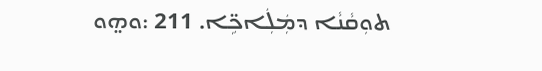ܬܘܼܩܵܢܵܐ ܕܡܲܠܲܐܟܹ̈ܐ. 211 :ܘܗ̤ܘ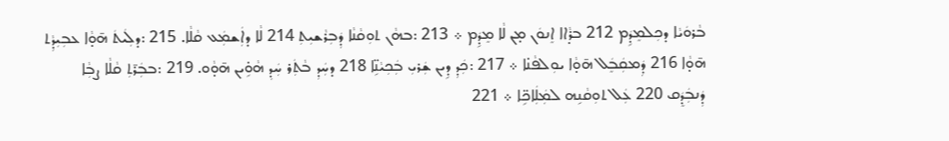ܒܵܪܘܿܝܵܐ ܕܟܼܠܡܸܕܹܿܡ 212 ܒܪ̣ܵܐܐ ܐܸܢܘܿܢ ܡ̣ܢ ܠܵܐ ܡܸܕܹܿܡ ܀ 213 :ܒܗܵܢ ܬܘܼܩܵܢܵܐ ܕܲܒܼܪܵܫܝܼܬܼ 214 ܠܵܐ ܕܐܲܫܡܲܥ ܩܵܠܵܐ. 215 :ܕܠܲܝܬܿ ܗ̄ܘ̣ܵܐ ܥܒܼܝܼܕܼܵܬ ܗ̄ܘ̣ܵܐ 216 ܕܲܡܩܲܒܸܿܠ ܗ̄ܘ̣ܵܐ ܝܘܼܠܦܵܢ̇ܐ ܀ 217 :ܟܲܕܼ ܕܹܝܢ ܫܲܪܝܼ ܒܲܟܼܝܵܢܹ̈ܐ 218 ܕܚܲܕܼ ܒܵܬܲܪ ܚܲܕܼ ܗܵܘܹ̇ܝܢ ܗ̄ܘ̣ܵܘ. 219 :ܒܒܲܪ̄ܬܼ ܩܵܠܵܐ ܨܒܼܵܐ ܕܲܢܒܲܕܸܿܩ 220 ܥܲܠ ܬܘܼܩܵܢܹܗ ܠܡܲܠܲܐܟܹ̈ܐ ܀ 221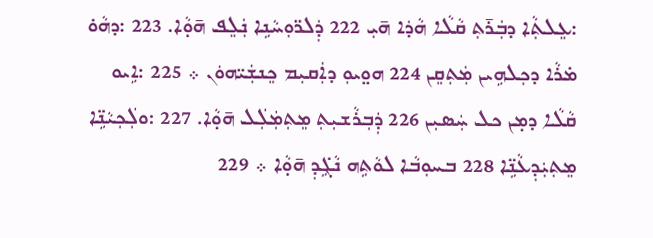:ܥܸܠܬܼܵܐ ܕܒܲܪ̄ܬܼ ܩܵܠܵܐ ܗܵܕܿܐ ܗ̄ܝܼ 222 ܕܲܠܪ̈ܘܼܚܵܢܹܐ ܢܲܠܸܦ ܗ̄ܘ̣ܵܐ. 223 :ܕܗܵܘ̇ ܡ̇ܪܵܐ ܕܟܼܠܗܹܝܢ ܡܲܬܼܩܸܢ 224 ܗܘ̤ܝܘܼ ܕܐܲܩܝܼܡ ܟܸܢܫܲܝ̈ܗܘܿܢ ܀ 225 :ܐܹܝܘ ܩܵܠܵܐ ܕܡ̣ܢ ܟܠ ܚܲܣܝܼܢ 226 ܕܲܒܼܪܵܫܝܼܬܼ ܡܸܬܼܡܲܠܲܠ ܗ̄ܘ̣ܵܐ. 227 :ܘܠܲܟܼܝܵܢܹ̈ܐ ܡܸܬܼܝܲܕܼܥܵܢܹ̈ܐ 228 ܒܚܘܼܒܵܐ ܠܘܵܬܹܗ ܢܵܓܹ̇ܕܼ ܗ̄ܘ̣ܵܐ ܀ 229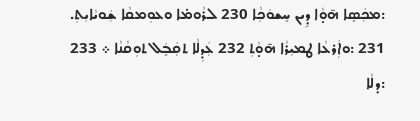:ܡܟܲܣܸܐ ܗ̄ܘ̣ܵܐ ܕܹܝܢ ܚܸܫܘܿܟܼܵܐ 230 ܠܪܵܘܡ̇ܐ ܘܥܘܼܡܩܵܐ ܫܲܘܝܵܐܝܼܬܼ. 231 :ܘܐܲܪܥܵܐ ܛܡܝܼܪܵܐ ܗ̄ܘ̣ܵܬܼ 232 ܥܲܕܼܠܵܐ ܬܩܲܒܸܿܠ ܬܘܼܩܵܢܵܐ ܀ 233 :ܕܠܵܐ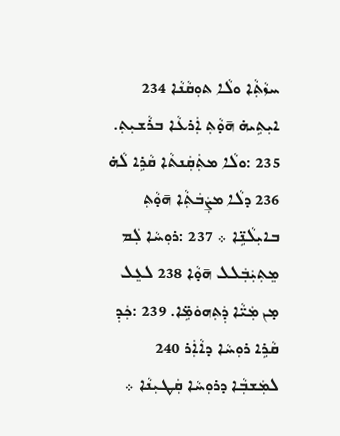ܚܙܵܬܼܵܐ ܘܠܵܐ ܬܘܼܩܵܢܵܐ 234 ܐܝܼܬܹܝܗ̇ ܗ̄ܘ̣ܵܬܼ ܐܲܪܥܵܐ ܒܪܵܫܝܼܬܼ. 235 :ܘܠܵܐ ܡܬܲܩܲܢܬܵܐ ܩܵܪܹܐ ܠܵܗ̇ 236 ܕܠܵܐ ܡܨܲܒܿܬܼܵܐ ܗ̄ܘ̣ܵܬܼ ܒܐܝܼܠܵܢܹ̈ܐ ܀ 237 :ܪܘܼܚܵܐ ܠܲܡ ܡܸܬܼܝܲܒܲܠܠ ܗ̄ܘ̣ܵܐ 238 ܠܥܸܠ ܡ̣ܢ ܡܲܝ̈ܵܐ ܕܲܬܼܗܘܿܡܹ̈ܐ. 239 :ܟܲܕܼ ܩܵܪܹܐ ܪܘܼܚܵܐ ܕܐܵܐܲܪ 240 ܠܡܲܫܒܼܵܐ ܕܪܘܼܚܵܐ ܩܲܛܝܼܢܵܐ ܀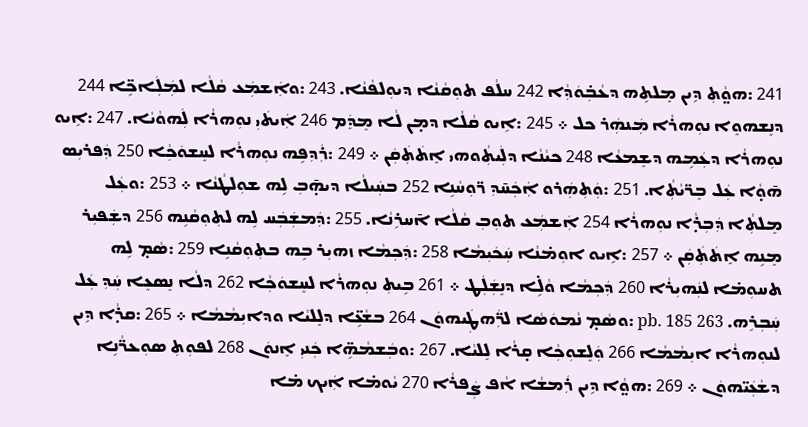241 :ܗܘ̤ܵܬܼ ܕܹܝܢ ܡܸܠܬܹܗ ܕܥܵܒܼ̇ܘܿܕܼܵܐ 242 ܚܠܵܦ ܬܘܼܩܵܢܵܐ ܕܝܘܼܠܦܵܢܵܐ. 243 :ܘܐܲܫܡܲܥ ܩܵܠܵܐ ܠܡܲܠܲܐܟܹ̈ܐ 244 ܕܢܸܫܗܘܸܐ ܢܘܼܗܪܵܐ ܡܲܢܗܲܪ ܟܠ ܀ 245 :ܐܹܝܘ ܩܵܠܵܐ ܕܡ̣ܢ ܠܵܐ ܡܸܕܸܿܡ 246 ܐܲܝܬܿܝܼ ܢܘܼܗܪܵܐ ܠܲܗܘܵܝܵܐ. 247 :ܐܹܝܘ ܢܘܼܗܪܵܐ ܕܥܲܡܹܗ ܕܫܸܡܥܵܐ 248 ܟܝܵܢܵܐ ܕܠܲܝܬܼܵܘܗܝ ܐܸܬܿܬܲܩܲܢ ܀ 249 :ܪܲܕܼܦܹܗ ܢܘܼܗܪܵܐ ܠܚܸܫܘܿܟܼܵܐ 250 ܕܲܦܪܝܼܣ ܗ̄ܘ̣ܵܐ ܥܲܠ ܒܸܪ̈ܝܵܬܼܵܐ. 251 :ܘܲܬܼܗܲܪܘ ܐܲܟܲܚ̄ܕܼ ܪ̈ܘܼܚܵܢܹܐ 252 ܒܚܲܝܠܵܐ ܕܝܗ̣̄ܒܼ ܠܹܗ ܫܘܼܠܛܵܢܵܐ ܀ 253 :ܘܥܲܠ ܡܸܠܬܼܵܐ ܕܲܒܼܪ̣ܵܐ ܢܘܼܗܪܵܐ 254 ܐܲܫܡܲܥ ܬܘܼܒܼ ܩܵܠܵܐ ܐ̄ܚܪܹܢܵܐ. 255 :ܕܲܡܫܲܒܲܚ ܠܹܗ ܠܬܼܘܼܩܵܢܹܗ 256 ܕܫܲܦܝܼܪ ܡܸܢܹܗ ܐܸܬܿܬܲܩܲܢ ܀ 257 :ܐܹܝܘ ܐܘܼܡ̇ܢܵܐ ܚܲܟܿܝܼܡܵܐ 258 :ܕܲܟܼܡܵܐ ܙܗܝܼܪ ܒܹܗ ܒܬܼܘܼܩܵܢܹܐ 259 :ܣܵܡ̣ ܠܹܗ ܬܚܘܼܡ̇ܐ ܠܢܲܗܝܼܪܵܐ 260 ܕܲܟܼܡܵܐ ܘܵܠܹ̇ܐ ܕܢܸܫܲܠܲܛ ܀ 261 ܒܹܝܬܼ ܢܘܼܗܪܵܐ ܠܚܸܫܘܿܟܼܵܐ 262 ܕܠܵܐ ܢܸܣܥܸܐ ܚܲܕܼ ܥܲܠ ܚܲܒܼܪܹܗ. pb. 185 263 :ܘܣܵܡ̣ ܢܵܡܘܿܣܵܐ ܠܪ̈ܲܗܛܲܝܗܘܿܢ 264 ܒܫܵܥܹ̈ܐ ܕܠܸܠܝܵܐ ܘܕܐܝܼܡܵܡܵܐ ܀ 265 :ܩܪ̣ܵܐ ܕܹܝܢ ܠܢܘܼܗܪܵܐ ܐܝܼܡܵܡܵܐ 266 ܘܲܠܸܫܘܼܟܼܵܐ ܩ̣ܪܵܐ ܠܸܠܝܵܐ. 267 :ܘܒܲܫܡܵܗܹ̈ܐ ܟܲܢܝܼ ܐܸܢܘܿܢ 268 ܠܦܘܼܬܼ ܣܘܼܥܪ̈ܵܢܹܐ ܕܫܵܥܲܝ̈ܗܘܿܢ ܀ 269 :ܗܘ̤ܵܐ ܕܹܝܢ ܪܲܡܫܵܐ ܐܵܦ ܨܲܦܪܵܐ 270 ܝܵܘܡ̇ܐ ܐܲܝܟ ܡ̇ܐ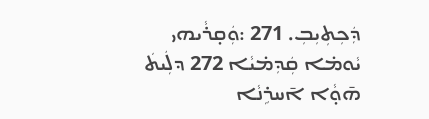ܕܲܟܼܬܼܝܼܒܼ. 271 :ܘܲܩ̣ܪܵܝܗܝ ܝܵܘܡ̇ܐ ܩܲܕܼܡ̇ܝܵܐ 272 ܕܠܲܝܬܿ ܗ̄ܘ̣ܵܐ ܐ̄ܚܪܹܢܵܐ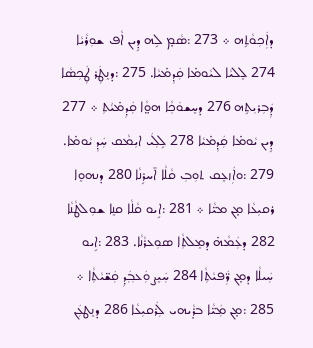ܕܐܲܟܼܘܵܬܹܗ ܀ 273 :ܣܵܡ̣ ܠܹܗ ܕܹܝܢ ܐܵܦ ܫܘܼܪܵܝܵܐ 274 ܠܸܠܝܵܐ ܠܝܵܘܡ̇ܐ ܩܲܕܼܡ̇ܝܵܐ. 275 :ܕܢܸܛܲܪ ܛܲܟܼܣܵܐ ܕܲܒܼܪܝܼܬܹܗ 276 ܕܚܸܫܘܿܟܼܵܐ ܗܘ̤ܵܐ ܩܲܕܼܡ̇ܝܑܬܼ ܀ 277 ܕܹܝܢ ܝܵܘܡ̇ܐ ܩܲܕܼܡ̇ܝܵܐ 278 ܠܹܠܲܝ ܐܝܼܡܵܩ ܚܲܕܼ ܝܵܘܡ̇ܐ. 279 :ܘܐܲܙܥܸܩ ܬܘܼܒܼ ܩܵܠܵܐ ܐ̄ܚܪܹܢܵܐ 280 ܕܢܗܘܸܐ ܪܩܝܼܥܵܐ ܡ̣ܢ ܡܝ̈ܵܐ ܀ 281 :ܐܹܝܘ ܩܵܠܵܐ ܩܢܸܐ ܫܘܼܠܛܵܢܵܐ 282 ܕܥܲܡܵܗ̇ ܕܡܸܠܬܼܵܐ ܣܘܼܥܪܵܢܵܐ. 283 :ܐܹܝܘ ܚܲܝܠܵܐ ܕܡ̣ܢ ܪ̈ܲܦܝܵܬܼܵܐ 284 ܚܲܝܸܨ ܘܲܥܒ݂ܲܕܼ ܩܲܫ̈ܝܵܬܼܵܐ ܀ 285 :ܡ̣ܢ ܡܲܝ̈ܵܐ ܒܪ̣ܵܝܗܝ ܠܲܪܩܝܼܥܵܐ 286 ܕܢܸܛܥܲܢ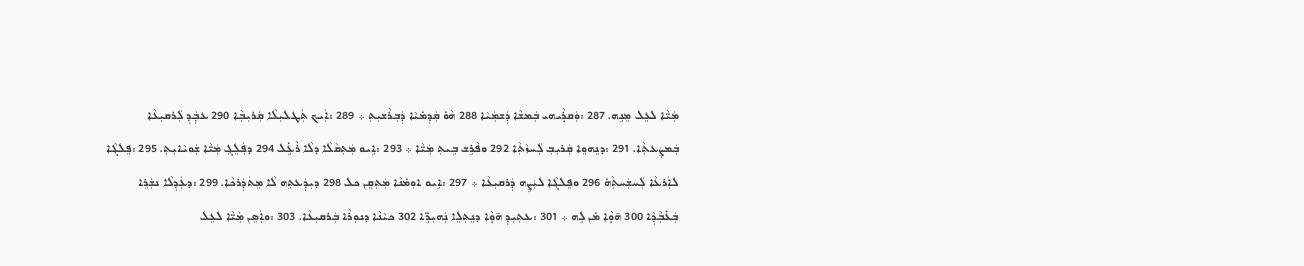ܡܲܝ̈ܵܐ ܠܥܸܠ ܡܸܢܹܗ. 287 :ܘܲܩܪ̣ܵܝܗܝ ܒܲܡܫܵܐ ܕܲܫܡܲܝܵܐ 288 ܗܵܘ̇ ܩܲܕܼܡ̇ܝܵܐ ܕܲܒܼܪܵܫܝܼܬܼ ܀ 289 :ܐܲܝܟ ܬܲܛܠܝܼܠܵܐ ܩܲܪܝܼܒܼܵܐ 290 ܥܒ݂ܲܕܼ ܠܲܪܩܝܼܥܵܐ ܒܲܡܨܲܥܬܼܵܐ. 291 :ܕܢܸܗܘܸܐ ܩܲܪܝܼܒܼ ܠܲܚܙܵܬܼܵܐ 292 ܘܦܵܪܹܫ ܒܹܝܬܼ ܡܲܝ̈ܵܐ ܀ 293 :ܐܹܝܘ ܡܲܬܼܩܵܠܵܐ ܕܠܵܐ ܪܵܥܹ̇ܠ 294 ܕܦܲܠܸܓܼ ܡܲܝ̈ܵܐ ܫܲܘܝܵܐܝܼܬܼ. 295 :ܦܸܠܓܵܐ ܠܐܲܪܥܵܐ ܠܲܚܫܲܚܬܼܵܗ̇ 296 ܘܦܸܠܓܵܐ ܠܝܲܨܹܗ ܕܲܪܩܝܼܥܵܐ ܀ 297 :ܐܹܝܘ ܐܘܼܡ̇ܢܵܐ ܡܲܬܼܩܸܢ ܟܠ 298 ܕܝܼܕܲܥܬܹܗ ܠܵܐ ܡܸܬܿܕܲܪܟܵܐ. 299 :ܕܥܲܕܼܠܵܐ ܢܫܲܪܸܐ ܒܲܥ̇ܒܼܵܕܼܵܐ 300 ܗ̄ܘ̣ܵܐ ܡ̇ܢ ܠܹܗ ܀ 301 :ܥܬܼܝܼܕܼ ܗ̄ܘ̣ܵܐ ܕܢܸܬܼܠܸܐ ܢܲܗܝܼܪܹ̈ܐ 302 ܟܝܵܢܵܐ ܕܢܘܼܪܵܐ ܒܲܪܩܝܼܥܵܐ. 303 :ܘܐܲܣܸܢ ܡܲܝ̈ܵܐ ܠܥܸܠ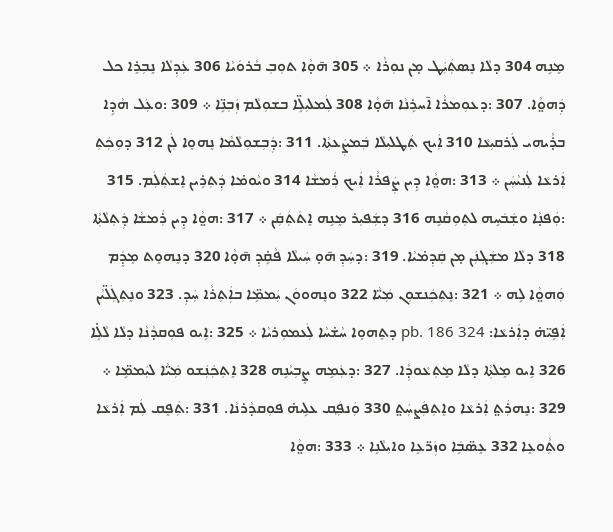ܡܸܢܹܗ 304 ܕܠܵܐ ܢܸܣܬܲܝܲܛ ܡ̣ܢ ܢܘܼܪܵܐ ܀ 305 ܗ̄ܘ̣ܵܐ ܬܘܼܒܼ ܒܵܪܘܿܝܵܐ 306 ܥܲܕܼܠܵܐ ܢܸܒܼܪܸܐ ܟܠ ܕܲܗܘ̤ܵܐ. 307 :ܕܥܘܼܡܪܵܐ ܐ̄ܚܪܹܢܵܐ ܗ̄ܘ̣ܵܐ 308 ܠܲܡܠܝܼܠܹ̈ܐ ܒܫܘܼܠܵܡ ܙܲܒܼܢܹ̈ܐ ܀ 309 :ܘܥܲܠ ܗܵܕܹܐ ܒܪ̣ܵܝܗܝ ܠܲܪܩܝܼܥܵܐ 310 ܐܲܝܟ ܬܲܛܠܝܼܠܵܐ ܒܲܡܨܲܥܬܼܵܐ. 311 :ܕܲܒܼܫܘܼܠܵܡܵܐ ܢܸܗܘܸܐ ܠܲܢ 312 ܕܘܼܟܲܬܼ ܐܲܪܥܵܐ ܠܲܢܝܵܚܲܢ ܀ 313 :ܗܘ̤ܵܐ ܕܹܝܢ ܨܲܦܪܵܐ ܐܲܝܟ ܪܲܡܫܵܐ 314 ܘܝܵܘܡ̇ܐ ܕܲܬܼܪܹܝܢ ܐܸܫܬܲܠܲܡ. 315 :ܘܲܦܢ̣ܵܐ ܘܫܲܒܿܚܹܗ ܠܬܼܘܼܩܵܢܹܗ 316 ܕܫܲܦܝܼܪ ܡܸܢܹܗ ܐܸܬܿܬܲܩܲܢ ܀ 317 :ܗܘ̤ܵܐ ܕܹܝܢ ܪܲܡܫܵܐ ܕܲܬܼܠܵܬܼܵܐ 318 ܕܠܵܐ ܡܫܲܓܼܢܲܢ ܡ̣ܢ ܩܲܕܼܡ̇ܝܵܐ. 319 :ܕܚܲܕܼ ܗ̄ܘ̣ ܚܲܝܠܵܐ ܦܵܩܹ̇ܕܼ ܗ̄ܘ̣ܵܐ 320 ܕܢܸܗܘܸܬ ܡܸܕܸܿܡ ܘܲܗܘ̤ܵܐ ܠܹܗ ܀ 321 :ܢܸܬܼܟܲܢܫܘܼܢ ܡܲܝ̈ܵܐ 322 ܘܢܸܗܘܘܿܢ ܝܲܡܡܹ̈ܐ ܒܐܲܬܼܪܵܐ ܚܲܕܼ. 323 ܘܢܸܬܼܓܲܠ̈ܝܵܢ ܐܲܦܹܝ̈ܗ̇ ܕܐܲܪܥܵܐ: pb. 186 324 ܕܬܸܗܘܸܐ ܚܵܫ̇ܚܵܐ ܠܲܥܡܘܼܪܝܵܐ ܀ 325 :ܐܹܝܘ ܦܘܼܩܕܵܢܵܐ ܕܠܵܐ ܠܵܠܹ̇ܐ 326 ܐܹܝܘ ܡܸܠܬܼܵܐ ܕܠܵܐ ܡܸܬܼܥܵܘܕܼܵܐ. 327 :ܕܥܲܡܹܗ ܨܸܒܼܝܵܢܹܗ 328 ܐܸܬܼܟܲܢܲܫܘ ܡܲܝ̈ܵܐ ܠܝܲܡܡܹ̈ܐ ܀ 329 :ܢܸܗܪܲܬ̤ ܐܲܪܥܵܐ ܘܐܸܬܼܦܲܨܚܲܬ̤ 330 ܘܲܢܦ݂ܲܩ ܥܠܹܝܗ̇ ܦܘܼܩܕܵܪܢܵܐ. 331 :ܬܲܦܸܩ ܠܲܡ ܐܲܪܥܵܐ ܘܬܼܵܘܥܸܐ 332 ܥܸܣ̈ܒܹܿܐ ܘܙܲܪ̈ܥܹܐ ܘܐܝܼܠܵܢܹܐ ܀ 333 :ܗܘ̤ܵܐ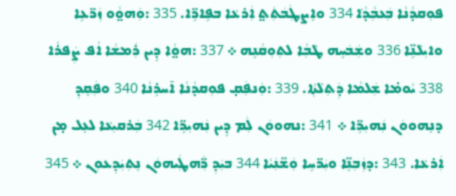ܦܘܼܩܕܵܢܵܐ ܒܲܥܒܼܵܕܵ݁ܐ 334 ܘܐܸܨܛܲܒܿܬܲܬ̤ ܐܲܪܥܵܐ ܒܦܹܐܪܹ̈ܐ. 335 :ܘܲܗܘ̤ܵܘ ܙܲܪ̈ܥܹܐ ܘܐܝܼܠܵܢܹ̈ܐ 336 ܘܫܲܒܿܚܹܗ ܛܵܒܼܵܐ ܠܬܼܘܼܩܵܢܹܗ ܀ 337 :ܗܘ̤ܵܐ ܕܹܝܢ ܪܲܡܫܵܐ ܐܵܦ ܨܲܦܪܵܐ 338 ܝܵܘܡ̇ܐ ܫܲܠܡܵܐ ܕܲܬܼܠܵܬܼܵܐ. 339 :ܘܲܢܦܲܩ̣ ܦܘܼܩܕܵܢܵܐ ܐ̄ܚܪܹܢܵܐ 340 ܘܦܲܩܸܕܼ ܕܢܸܗܘܘܿܢ ܢܲܗܝܼܪܹ̈ܐ ܀ 341 :ܢܗܘܘܿܢ ܠܲܡ ܕܹܝܢ ܢܲܗܝܼܪܹ̈ܐ 342 ܒܲܪܩܝܼܥܵܐ ܠܥܸܠ ܡ̣ܢ ܐܲܪܥܵܐ. 343 :ܕܙܲܒܼܢܹ̈ܐ ܘܝܲܪ̈ܚܹܐ ܘܲܫ̈ܢܲܝܵܐ 344 ܒܝܲܕܼ ܪ̈ܲܗܛܲܝܗܘܿܢ ܢܸܬܼܝܲܕܼܥܘܼܢ ܀ 345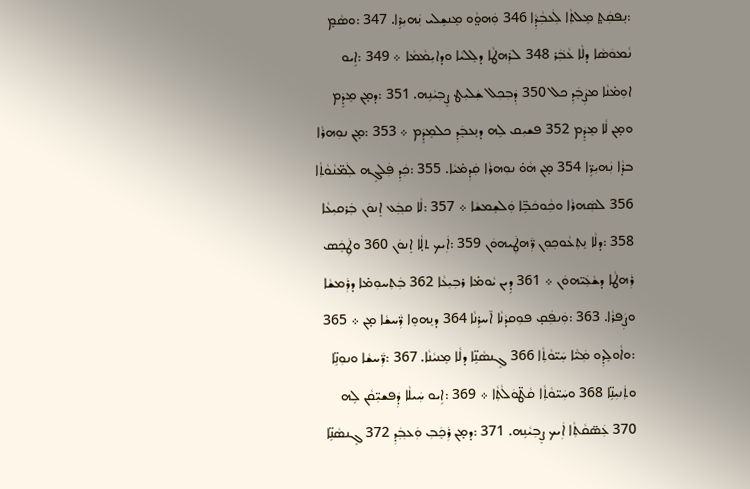:ܢܸܦܩܲܬ̤ ܡܸܠܬܼܵܐ ܠܲܥܒܼܵܕܼܵ݁ܐ 346 ܘܲܗܘ̤ܵܘ ܡܸܢܫܹܠܝ ܢܲܗܝܼܪܹ݁ܐ. 347 :ܘܣܵܡ̣ ܢܵܡܘܿܣܵܐ ܕܠܵܐ ܥܵܒܲ݁ܪ 348 ܠܪܲܗܛܵܐ ܕܠܸܠܝܵܐ ܘܕܐܝܼܡܵܡܵܐ ܀ 349 :ܐܹܝܘ ܐܘܼܡ̇ܢܵܐ ܡܨܲܒܸܿܕܼ ܟܠ 350 ܕܲܒܼܟܼܠ ܫܲܠܝܼܛ ܨܸܒܼܝܵܢܹܗ. 351 :ܕܡ̣ܢ ܡܸܕܹܿܡ ܘܡ̣ܢ ܠܵܐ ܡܸܕܸܿܡ 352 ܦܫܝܼܩ ܠܹܗ ܕܢܸܥܒܸܿܕܼ ܟܠܡܸܕܸܿܡ ܀ 353 :ܡ̣ܢ ܢܘܼܗܪܵܐ ܒܪ̣ܵܐ ܢܲܗܝܼܪܹ̈ܐ 354 ܡ̣ܢ ܗܵܘ̇ ܢܘܼܗܪܵܐ ܩܲܕܼܡ̇ܝܵܐ. 355 :ܟܲܕܼ ܦܲܠܓܹܗ ܠܲܡ̈ܢܵܘܵܬܼܵܐ 356 ܠܣܲܗܪܵܐ ܘܟܼܵܘܟܿܒܹ̈ܐ ܘܲܠܫܸܡܫܵܐ ܀ 357 :ܠܵܐ ܩܒ݂ܲܥ ܐܸܢܘܿܢ ܒܲܪܩܝܼܥܵܐ 358 :ܕܠܵܐ ܢܸܬܼܥܵܘܟܼܘܼܢ ܪ̈ܲܗܛܲܝܗܘܿܢ 359 :ܐܲܝܟ ܬܠ̣ܵܐ ܐܸܢܘܿܢ 360 ܘܛܲܟܸܿܣ ܪܲܗܛܵܐ ܕܫܵܥܲܝ̈ܗܘܿܢ ܀ 361 ܕܹܝܢ ܝܵܘܡ̇ܐ ܪܒܼܝܼܥܵܐ 362 ܒܲܬܼܚܘܼܡ̇ܐ ܕܪܲܡܫܵܐ ܘܨܲܦܪܵܐ. 363 :ܘܲܢܦܲܩ̣ ܦܘܼܩܕܵܢܵܐ ܐ̄ܚܪܹܢܵܐ 364 ܕܢܸܗܘܸܐ ܪ̈ܲܚܫܵܐ ܡ̣ܢ ܀ 365 :ܘܐܵܘܠܸܕܼܘ ܡܲܝ̈ܵܐ ܚܲܝ̈ܘܵܬܼܵܐ 366 ܓܸܢܣܵܢܹ̈ܐ ܕܠܵܐ ܡܸܢܝܵܢܵܐ. 367 :ܪ̈ܲܚܫܵܐ ܘܢܘܼܢܹ̈ܐ ܘܬܲܢܝܼܢܹ̈ܐ 368 ܘܚܲܝ̈ܘܵܬܼܵܐ ܩܵܛ̈ܘܿܠܵܬܼܵܐ ܀ 369 :ܐܹܝܘ ܚܲܝܠܵܐ ܕܲܦܫܝܼ̈ܩܵܢ ܠܹܗ 370 ܥܲܣ̈ܩܵܬܼܵܐ ܐܲܝܟ ܨܸܒܼܝܵܢܹܗ. 371 :ܕܡ̣ܢ ܪܲܟܸܿܒܼ ܘܲܥܒ݂ܲܕܼ 372 ܓܸܢܣܵܢܹ̈ܐ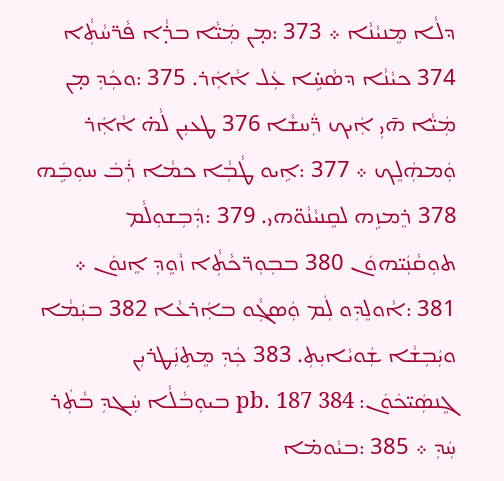ܕܠܵܐ ܡܸܢܝܵܢܵܐ ܀ 373 :ܡ̣ܢ ܡܲܝ̈ܵܐ ܒܪ̣ܵܐ ܦܵܪ̈ܚܵܬܼܵܐ 374 ܟܝܵܢܵܐ ܕܣܵܚܹ̇ܐ ܥܲܠ ܐܵܐܲܪ. 375 :ܘܟܲܕܼ ܡ̣ܢ ܡܲܝ̈ܵܐ ܗ̄ܝܼ ܐܲܝܟ ܪ̈ܲܚܫܵܐ 376 ܛܥܝܼܢ ܠܵܗ̇ ܐܵܐܲܪ ܘܲܡܗܲܠܸܟ ܀ 377 :ܐܹܝܘ ܛܵܒܼܵܐ ܟܡܵܐ ܪܲܒܿ ܚܘܼܒܹܿܗ 378 ܪܸܡܙܹܗ ܠܩܸܢܝܵܢܵܘ̈ܗܝ. 379 :ܕܲܒܼܫܘܼܠܵܡ ܬܘܼܩܵܢܲܝ̈ܗܘܿܢ 380 ܒܒܼܘܼܪ̈ܟܵܬܼܵܐ ܙܵܘܸܕܼ ܐܸܢܘܿܢ ܀ 381 :ܐܵܘܠܸܕܼܘ ܠܲܡ ܘܲܣܓܼܵܘ ܒܐܲܪܥܵܐ 382 ܒܝܲܡܵܐ ܘܝܲܒܼܫܵܐ ܫܲܘܝܵܐܝܼܬܼ. 383 ܟܲܕܼ ܡܸܬܼܢܲܛܪܝܼܢ ܓܸܢܣܲܝ̈ܟܿܘܿܢ: pb. 187 384 ܒܝܘܼܒܵܠܵܐ ܚܲܓܕܼ ܒܵܬܲܪ ܚܲܕܼ ܀ 385 :ܒܝܵܘܡ̇ܐ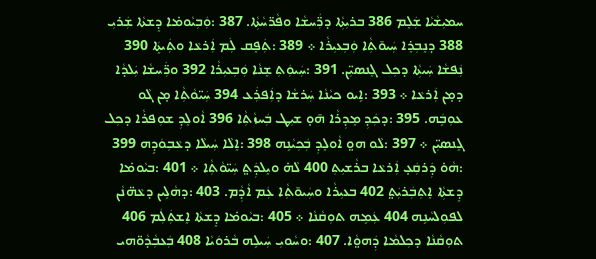ܚܡܝܼܫܵܝܵܐ ܫܲܠܸܡ 386 ܒܪܝܼܬܼܵܐ ܕܪ̈ܲܚܫܵܐ ܘܦܵܪ̈ܚܵܬܼܵܐ. 387 :ܘܲܒܼܝܵܘܡ̇ܐ ܕܸܫܬܵܐ ܫܲܪܝܼ 388 ܕܢܸܒܼܪܸܐ ܚܲܝܘ̄ܬܼܵܐ ܘܲܒܼܥܝܼܪܵܐ ܀ 389 :ܬܲܦܸܩ ܠܲܡ ܐܲܪܥܵܐ ܘܬܲܝܬܸܿܐ 390 ܢܲܦܫܵܐ ܚܲܝܬܼܵܐ ܕܟܼܠ ܓܸܢܣܝܼ̈ܢ. 391 :ܚܲܝܘܲܬܼ ܫܸܢܵܐ ܘܲܒܼܥܝܼܪܵܐ 392 ܘܪ̈ܲܚܫܵܐ ܝܲܠܕܵܐ ܕܡ̣ܢ ܐܲܪܥܵܐ ܀ 393 :ܐܹܝܘ ܟܝܵܢܵܐ ܚܲܪܫܵܐ ܕܐܲܦܪܲܥ 394 ܚܲܝ̈ܘܵܬܼܵܐ ܡ̣ܢ ܓܵܘ ܥܘܼܒܹܿܗ. 395 :ܕܟܲܕܼ ܡܸܕܼܪܵܐ ܗ̄ܘ̣ ܫܝܼܛ ܒܲܚܙܵܬܼܵܐ 396 ܐܵܘܠܸܕܼ ܫܘܼܦܪܵܐ ܕܟܼܠ ܓܸܢܣܝܼ̈ܢ ܀ 397 :ܠܵܘ ܗܘ̤ ܐܵܘܠܸܕܼ ܒܲܟܼܝܵܢܹܗ 398 :ܐܸܠܵܐ ܚܲܝܠܵܐ ܕܥܵܒܼܘܿܕܹܗ 399 :ܗܵܘ̇ ܕܲܪܩܲܥ̣ ܐܲܪܥܵܐ ܒܪܵܫܝܼܬܼ 400 ܠܵܗ̇ ܘܝܸܠܕܲܬ̤ ܚܲܝ̈ܘܵܬܼܵܐ ܀ 401 :ܒܝܵܘܡ̇ܐ ܕܸܫܬܼܵܐ ܐܸܬܼܒܲܪܝܲܬ̤ 402 ܒܥܝܼܪܵܐ ܘܚܲܝܘ̄ܬܼܵܐ ܥܲܡ ܐܵܕܼܵܡ. 403 :ܕܗܵܠܹܝܢ ܕܥܵܗ̈ܢܵܢ ܠܦܘܼܠܚܵܢܹܗ 404 ܥܲܡܹܗ ܬܘܼܩܵܢܵܐ ܀ 405 :ܒܝܵܘܡ̇ܐ ܕܸܫܬܵܐ ܐܸܫܬܲܠܲܡ 406 ܬܘܼܩܵܢܵܐ ܕܟܼܠܡܵܐ ܕܲܗܘ̤ܵܐ. 407 :ܘܚܵܘܝܼ ܚܲܝܠܹܗ ܒܵܪܘܿܝܵܐ 408 ܒܲܥܒܼܵܕܵܘ̈ܗܝ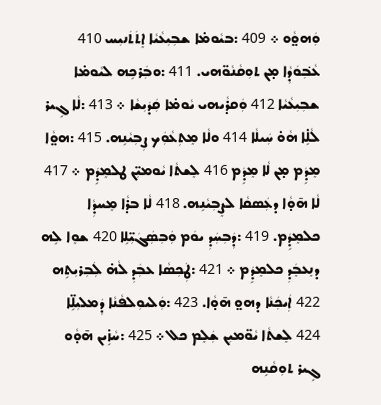ܘܲܗܘ̤ܵܘ ܀ 409 :ܒܝܵܘܡ̇ܐ ܫܒܼܝܼܥܵܝܵܐ ܐܸܬܿܬܿܢܝܼܚ 410 ܥܵܒܼ݁ܘܿܕܼܵܐ ܡ̣ܢ ܬܘܼܩܵܢܵܘ̈ܗܝ. 411 :ܘܒܲܪܟܹܗ ܠܝܵܘܡ̇ܐ ܫܒܼܝܼܥܵܝܵܐ 412 ܘܲܩܪ̣ܵܝܗܝ ܝܵܘܡ̇ܐ ܩܲܕܿܝܼܫܵܐ ܀ 413 :ܠܵܐ ܓܹܝܪ ܠܵܠܹ̇ܐ ܗܵܘ̇ ܚܲܝܠܵܐ 414 ܘܠܵܐ ܡܸܬܼܥܵܘܲܟ ܨܼܒܼܝܵܢܹܗ. 415 :ܗܘ̤ܵܐ ܡܸܕܹܿܡ ܡ̣ܢ ܠܵܐ ܡܸܕܹܿܡ 416 ܠܸܫܬܵܐ ܝܵܘܡܝܼ̈ܢ ܛܠܡܸܕܹܿܡ ܀ 417 ܠܵܐ ܗ̄ܘ̣ܵܐ ܕܥܲܣܩܵܐ ܠܨܸܒܼܝܵܢܹܗ. 418 ܠܵܐ ܒܪ̣ܵܐ ܡܸܚܕܼܵܐ ܟܠܡܸܕܹܿܡ. 419 :ܕܲܒܼܚܲܕܼ ܝܘܿܡ ܘܲܒܼܣܲܓܿܝܼ̈ܠܹܐ 420 ܫܘܸܐ ܠܹܗ ܕܢܸܥܒܸܿܕܼ ܟܠܡܸܕܹܿܡ ܀ 421 :ܛܲܟܼܣܵܐ ܥܒܲܕܼ ܠܵܗ̇ ܠܲܒܼܪܝܼܬܹܗ 422 ܐܲܝܟܲܢܵܐ ܕܗܘ̤ ܗ̄ܘ̣ܵܐ. 423 :ܘܲܠܝܘܼܠܦܵܢܵܐ ܕܲܡܠܝܼܠܹ̈ܐ 424 ܠܸܫܬܵܐ ܝܵܘ̈ܡܝܼܢ ܫܲܠܸܡ ܟܠ ܀ 425 :ܚܵܙܹ̇ܝܢ ܗ̄ܘ̣ܵܘ ܓܹܝܪ ܬܘܼܩܵܢܹܗ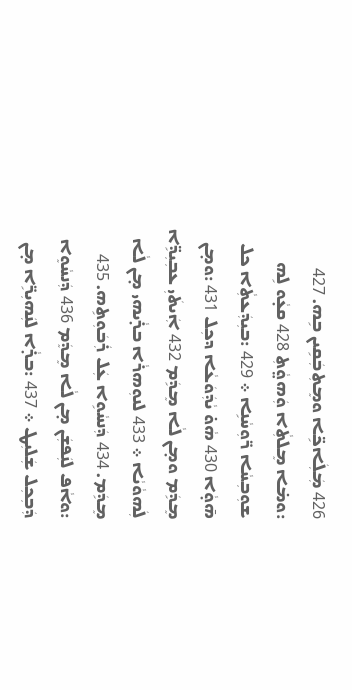426 ܡܲܠܲܐܟܹ̈ܐ ܘܡܸܬܼܒܲܩܹܝܢ ܒܹܗ. 427 :ܘܡ̇ܐ ܡܸܠܬܼܵܐ ܘܲܗܘ̤ܵܬܼ 428 ܩܥ̣ܵܘ ܠܹܗ ܫܘܼܒܼܚܵܐ ܪ̈ܘܼܚܵܢܹܐ ܀ 429 :ܒܝܼܕܲܥܬܼܵܐ ܟܠ ܗ̄ܘ̣ܵܐ 430 ܗܵܘ̇ ܝܵܕܲܘܿܥܵܐ ܕܟܼܠ 431 :ܘܡ̣ܢ ܡܸܕܹܿܡ ܘܡ̣ܢ ܠܵܐ ܡܸܕܹܿܡ 432 ܐܲܝܬܿܝܼ ܥܒܼܝܼܕܹ̈ܐ ܠܲܗܘܵܝܵܐ ܀ 433 ܠܢܘܼܗܪܵܐ ܒܪ̣ܵܝܗܝ ܡ̣ܢ ܠܵܐ ܡܸܕܹܿܡ. 434 ܕܲܢܚܵܘܹܐ ܥܲܠ ܪܲܒܿܘܼܬܹܗ. 435 :ܘܐܵܦ ܠܢܲܦܫܲܢ ܡ̣ܢ ܠܵܐ ܡܸܕܸܿܡ 436 ܕܲܢܚܵܘܸܐ ܕܲܒܼܟܼܠ ܫܲܠܝܼܛ ܀ 437 :ܒܪ̣ܵܐ ܠܢܲܗܝܼܪܹ̈ܐ ܡ̣ܢ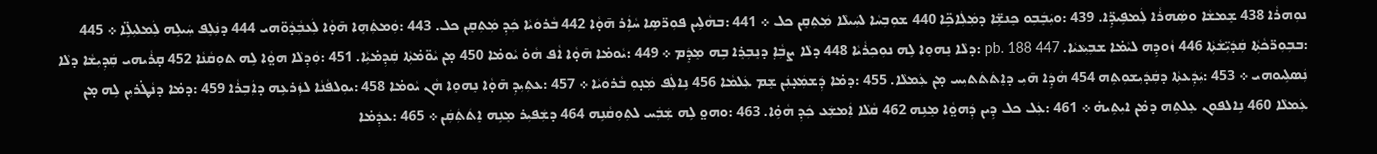ܢܘܼܗܪܵܐ 438 ܫܸܡܫܵܐ ܘܣܲܗܪܵܐ ܠܲܡܦܹܝܕܹ̈ܐ. 439 :ܘܝܲܒܸܿܒܼܘ ܟܸܢܫܹ̈ܐ ܕܡܲܠܲܐܟܹ̈ܐ 440 ܫܘܼܒܼܚܵܐ ܠܚܲܝܠܵܐ ܡܲܬܼܩܸܢ ܟܠ ܀ 441 :ܒܗܵܠܹܝܢ ܦܘܼܪ̈ܣܹܐ ܚܵܐܲܪ ܗ̄ܘ̣ܵܐ 442 ܒܵܪܘܿܝܵܐ ܟܲܕܼ ܡܲܬܼܩܸܢ ܟܠ. 443 :ܘܲܡܬܲܗܸܐ ܗ̄ܘ̣ܵܐ ܠܲܥܒܼܵܕܵܘ̈ܗܝ 444 ܕܢܲܠܸܦ ܚܲܝܠܹܗ ܠܲܡܠܝܼܠܹ̈ܐ ܀ 445 :ܒܒܼܘܼܪ̈ܟܵܬܼܵܐ ܩܲܕܿܝܼ̈ܫܵܬܼܵܐ 446 ܙܵܘܕܹܗ ܠܝܵܡ̇ܐ ܫܒܼܝܼܥܵܝܵܐ. pb. 188 447 :ܕܠܵܐ ܢܸܗܘܸܐ ܠܹܗ ܢܘܼܟܼܪܵܝܵܐ 448 ܕܠܵܐ ܨܒܼܵܐ݂ ܕܢܸܒܼܪܸܐ ܒܹܗ ܡܸܕܸܿܡ ܀ 449 :ܝܵܘܡ̇ܐ ܗ̄ܘ̣ܵܐ ܐܵܦ ܗܵܘ̇ ܝܵܘܡ̇ܐ 450 ܡ̣ܢ ܝܵܘ̈ܡ̇ܬܼܵܐ ܩܲܕܼܡ̇ܝܹܵܐ. 451 :ܘܲܕܼܠܵܐ ܗܘ̤ܵܐ ܠܹܗ ܬܘܼܩܵܢܵܐ 452 ܩ̣ܪܵܝܗܝ ܩܲܕܼܝܼܫܵܐ ܕܠܵܐ ܢܲܣܠܹܝܘܗܝ ܀ 453 :ܝܲܕܲܥܬܼܵܐ ܕܩܲܕܿܝܼܫܘܼܬܹܗ 454 ܗܵܕܹܿܐ ܗ̄ܝܼ ܕܐܸܬܿܬܿܬܝܼܚ ܡ̣ܢ ܥܲܡܠܵܐ. 455 :ܕܡ̇ܐ ܕܲܫܡܲܥ̣ܢܲܢ ܫܸܡ ܥܲܠܡܵܐ 456 ܢܹܐܠܲܦ ܡܲܢ̣ܘܼ ܒܵܪܘܿܝܵܐ ܀ 457 :ܥܬܼܝܼܕܼ ܗ̄ܘ̣ܵܐ ܢܸܗܘܸܐ ܗܵܢ ܝܵܘܡ̇ܐ 458 :ܝܘܼܠܦܵܢܵܐ ܠܙܲܪܥܹܗ ܕܐܲܒܼܪܵܐ 459 :ܕܡ̇ܐ ܕܢܵܛ̇ܪܝܼܢ ܠܹܗ ܡ̣ܢ ܥܲܡܠܵܐ 460 ܢܹܐܠܦܘܼܢ ܥܸܠܬܹܗ ܕܡ̇ܢ ܐܝܼܬܹܝܗ̇ ܀ 461 :ܥܲܠ ܟܠ ܕܹܝܢ ܕܲܗܘ̤ܵܐ ܡܸܢܹܗ 462 ܩܵܠܵܐ ܐܲܡܫܲܥ ܟܲܕܼ ܗܵܘܹ̇ܐ. 463 :ܘܗܘ̤ ܠܹܗ ܫܲܒܲܚ ܠܬܼܘܼܩܵܢܹܗ 464 ܕܫܲܦܝܼܪ ܡܸܢܹܗ ܐܸܬܿܬܲܩܲܢ ܀ 465 :ܥܕܲܡ̇ܐ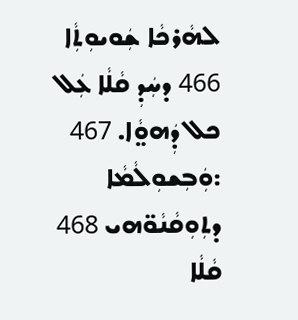ܠܗܵܪܟܵܐ ܫܲܘܝܘܼܬܼܵܐ 466 ܕܚܲܕܼ ܩܵܠܵܐ ܥܲܠ ܟܠ ܕܲܗܘ̤ܵܐ. 467 :ܘܲܒܼܫܘܼܠܵܡܵܐ ܕܬܼܘܼܩܵܢܵܘ̈ܗܝ 468 ܩܵܠܵܐ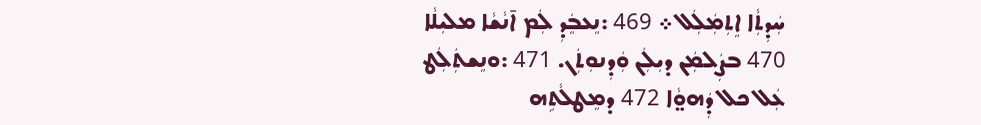ܚܲܕܼܬܼܵܐ ܐܸܬܼܡܲܠܲܠ ܀ 469 :ܢܸܥܒܸܿܕܼ ܠܲܡ ܐ̄ܢܵܫܵܐ ܡܠܝܼܠܵܐ 470 ܒܨܲܠܡܲܢ ܕܝܼܠܲܢ ܘܲܕܼܢܘܼܬܲܢ. 471 :ܘܢܸܫܬܲܠܲܛ ܥܲܠ ܟܠ ܕܲܗܘ̤ܵܐ 472 ܕܡܸܛܠܵܬܹܗ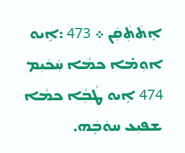ܐܸܬܿܬܲܩܲܢ ܀ 473 :ܐܹܝܘ ܐܘܼܡ̇ܐ ܟܡܵܐ ܚܲܟܿܝܼܡ 474 ܐܹܝܘ ܛܵܒܼܵܐ ܟܡܵܐ ܫܦܝܼܥ ܚܘܿܒܹܿܗ.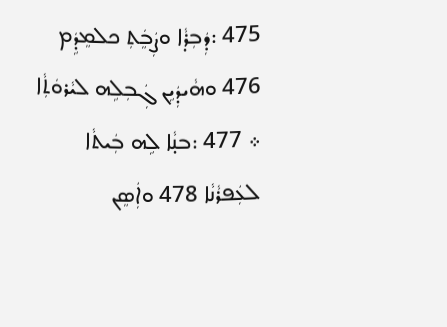475 :ܕܲܒܼܪ̣ܵܐ ܘܨܲܒܸܿܬܼ ܟܠܡܸܕܹܿܡ 476 ܘܗܵܝܕܲܝܹܢ ܓܲܒܼܠܹܗ ܠܝܵܪܘܿܬܼܵܐ ܀ 477 :ܒܢ̣ܵܐ ܠܹܗ ܒܲܝܬܵܐ ܠܥܲܦܪܵܢܵܐ 478 ܘܐܲܣܸܢ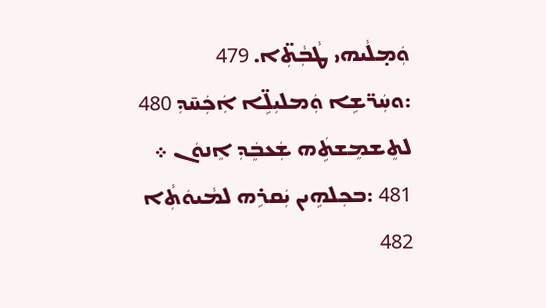ܘܲܡ̣ܠܵܝܗܝ ܛܵܒܼܵܬܼ̈ܐ. 479 :ܘܚܲܪ̈ܫܹܐ ܘܲܡܠܝܼܠܹ̈ܐ ܐܲܟܲܚ̄ܕܼ 480 ܠܬܸܫܡܸܫܬܹܿܗ ܫܲܥܒܸܿܕܼ ܐܸܢܘܿܢ ܀ 481 :ܒܟܼܠܗܹܝܢ ܝܲܩܪܹܗ ܠܡܵܝܘܿܬܼܵܐ 482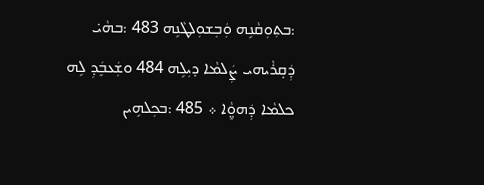:ܒܬܼܘܼܩܵܢܹܗ ܘܲܒܼܫܘܼܠܛܵܢܹܗ 483 :ܒܗܵܝ̇ ܕܲܩ̣ܪܵܝܗܝ ܨܲܠܡܵܐ ܕܝܼܠܹܗ 484 ܘܫܲܥܒܸܿܕܼ ܠܹܗ ܟܠܡܵܐ ܕܲܗܘ̤ܸܵܐ ܀ 485 :ܒܟܼܠܗܹܝܢ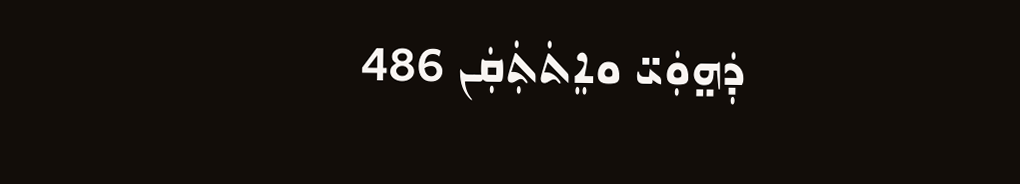ܕܲܗ̤ܘܲܝ̈ ܘܐܸܬܿܬܲܩܲܢ 486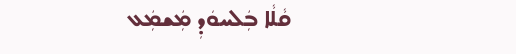ܩܵܠܵܐ ܒܲܠܚܘܿܕܼ ܡܲܫܡܲܥ